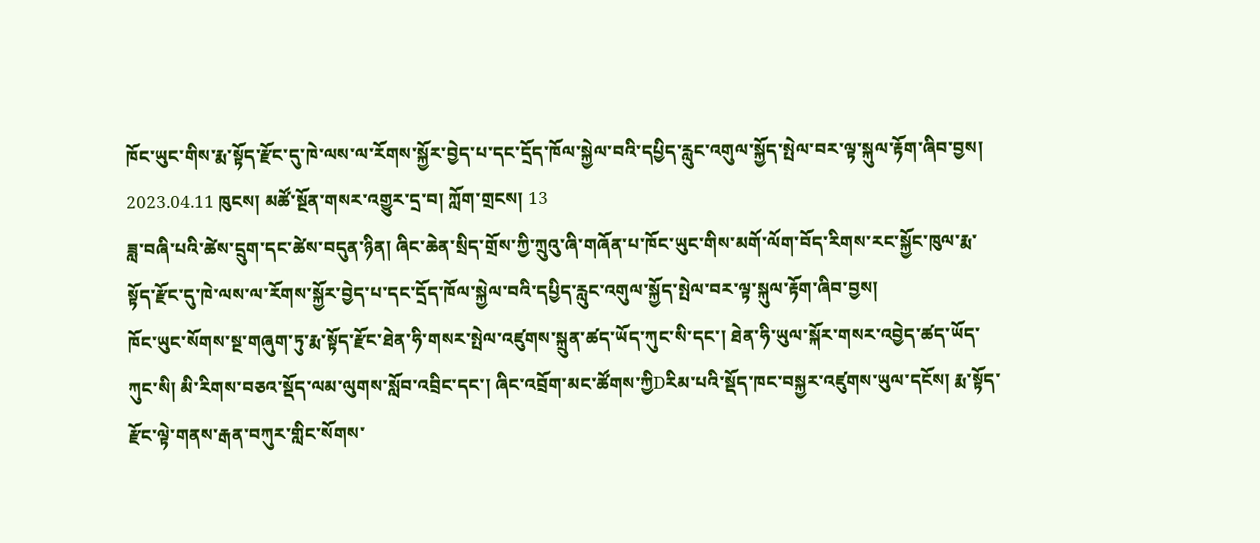ཁོང་ཡུང་གིས་རྨ་སྟོད་རྫོང་དུ་ཁེ་ལས་ལ་རོགས་སྐྱོར་བྱེད་པ་དང་དྲོད་ཁོལ་སྐྱེལ་བའི་དཔྱིད་རླུང་འགུལ་སྐྱོད་སྤེལ་བར་ལྟ་སྐུལ་རྟོག་ཞིབ་བྱས།
2023.04.11 ཁུངས། མཚོ་སྔོན་གསར་འགྱུར་དྲ་བ། ཀློག་གྲངས། 13
ཟླ་བཞི་པའི་ཚེས་དྲུག་དང་ཚེས་བདུན་ཉིན། ཞིང་ཆེན་སྲིད་གྲོས་ཀྱི་ཀྲུའུ་ཞི་གཞོན་པ་ཁོང་ཡུང་གིས་མགོ་ལོག་བོད་རིགས་རང་སྐྱོང་ཁུལ་རྨ་སྟོད་རྫོང་དུ་ཁེ་ལས་ལ་རོགས་སྐྱོར་བྱེད་པ་དང་དྲོད་ཁོལ་སྐྱེལ་བའི་དཔྱིད་རླུང་འགུལ་སྐྱོད་སྤེལ་བར་ལྟ་སྐུལ་རྟོག་ཞིབ་བྱས།
ཁོང་ཡུང་སོགས་སྔ་གཞུག་ཏུ་རྨ་སྟོད་རྫོང་ཐེན་ཧི་གསར་སྤེལ་འཛུགས་སྐྲུན་ཚད་ཡོད་ཀུང་སི་དང་། ཐེན་ཧི་ཡུལ་སྐོར་གསར་འབྱེད་ཚད་ཡོད་ཀུང་སི། མི་རིགས་བཅའ་སྡོད་ལམ་ལུགས་སློབ་འབྲིང་དང་། ཞིང་འབྲོག་མང་ཚོགས་ཀྱིDརིམ་པའི་སྡོད་ཁང་བསྐྱར་འཛུགས་ཡུལ་དངོས། རྨ་སྟོད་རྫོང་ལྟེ་གནས་རྒན་བཀུར་གླིང་སོགས་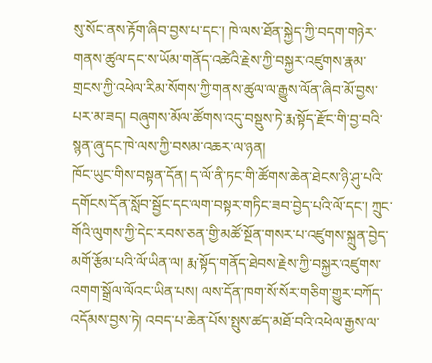སུ་སོང་ནས་རྟོག་ཞིབ་བྱས་པ་དང་། ཁེ་ལས་ཐོན་སྐྱེད་ཀྱི་བདག་གཉེར་གནས་ཚུལ་དང་ས་ཡོམ་གནོད་འཚེའི་རྗེས་ཀྱི་བསྐྱར་འཛུགས་རྣམ་གྲངས་ཀྱི་འཕེལ་རིམ་སོགས་ཀྱི་གནས་ཚུལ་ལ་རྒྱུས་ལོན་ཞིབ་མོ་བྱས་པར་མ་ཟད། བཞུགས་མོལ་ཚོགས་འདུ་བསྡུས་ཏེ་རྨ་སྟོད་རྫོང་གི་བྱ་བའི་སྙན་ཞུ་དང་ཁེ་ལས་ཀྱི་བསམ་འཆར་ལ་ཉན།
ཁོང་ཡུང་གིས་བསྟན་དོན། ད་ལོ་ནི་ཏང་གི་ཚོགས་ཆེན་ཐེངས་ཉི་ཤུ་པའི་དགོངས་དོན་སློབ་སྦྱོང་དང་ལག་བསྟར་གཏིང་ཟབ་བྱེད་པའི་ལོ་དང་། ཀྲུང་གོའི་ལུགས་ཀྱི་དེང་རབས་ཅན་གྱི་མཚོ་སྔོན་གསར་པ་འཛུགས་སྐྲུན་བྱེད་མགོ་རྩོམ་པའི་ལོ་ཡིན་ལ། རྨ་སྟོད་གནོད་ཐེབས་རྗེས་ཀྱི་བསྐྱར་འཛུགས་འགག་སྒྲོལ་ལོའང་ཡིན་པས། ལས་དོན་ཁག་སོ་སོར་གཅིག་གྱུར་བཀོད་འདོམས་བྱས་ཏེ། འབད་པ་ཆེན་པོས་སྤུས་ཚད་མཐོ་བའི་འཕེལ་རྒྱས་ལ་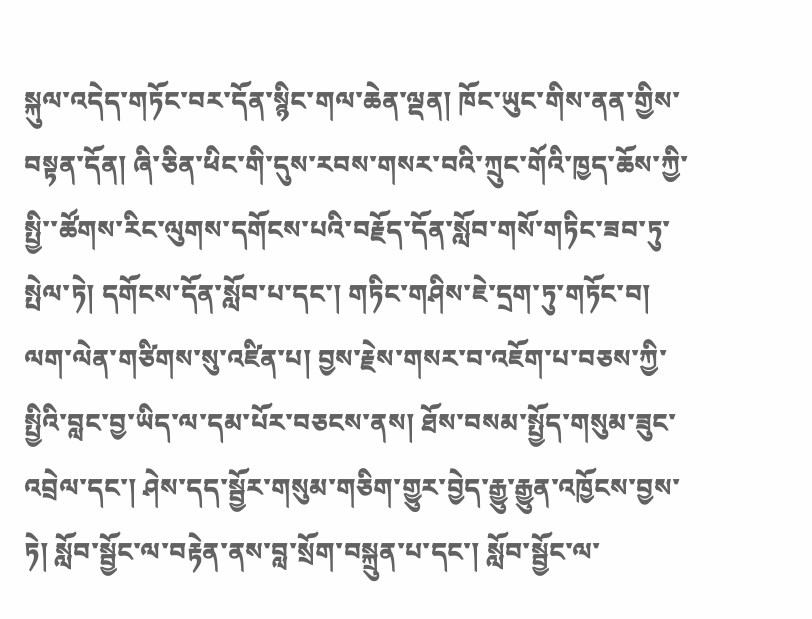སྐུལ་འདེད་གཏོང་བར་དོན་སྙིང་གལ་ཆེན་ལྡན། ཁོང་ཡུང་གིས་ནན་གྱིས་བསྟན་དོན། ཞི་ཅིན་ཕིང་གི་དུས་རབས་གསར་བའི་ཀྲུང་གོའི་ཁྱད་ཆོས་ཀྱི་སྤྱི་་ཚོགས་རིང་ལུགས་དགོངས་པའི་བརྗོད་དོན་སློབ་གསོ་གཏིང་ཟབ་ཏུ་སྤེལ་ཏེ། དགོངས་དོན་སློབ་པ་དང་། གཏིང་གཤིས་ཇེ་དྲག་ཏུ་གཏོང་བ། ལག་ལེན་གཙིགས་སུ་འཛིན་པ། བྱས་རྗེས་གསར་བ་འཇོག་པ་བཅས་ཀྱི་སྤྱིའི་བླང་བྱ་ཡིད་ལ་དམ་པོར་བཅངས་ནས། ཐོས་བསམ་སྤྱོད་གསུམ་ཟུང་འབྲེལ་དང་། ཤེས་དད་སྦྱོར་གསུམ་གཅིག་གྱུར་བྱེད་རྒྱུ་རྒྱུན་འཁྱོངས་བྱས་ཏེ། སློབ་སྦྱོང་ལ་བརྟེན་ནས་བླ་སྲོག་བསྐྲུན་པ་དང་། སློབ་སྦྱོང་ལ་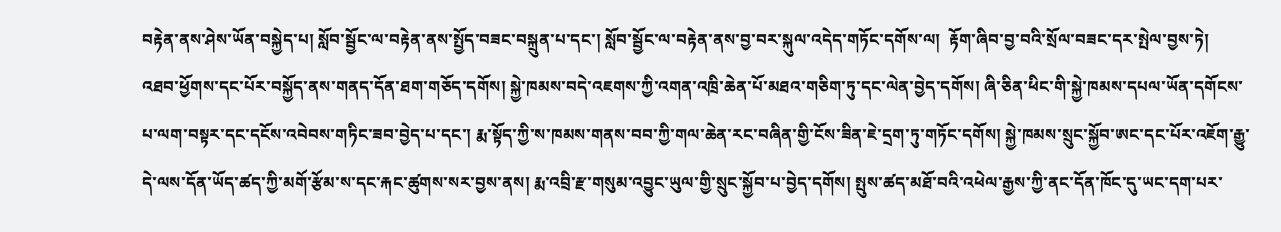བརྟེན་ནས་ཤེས་ཡོན་བསྐྱེད་པ། སློབ་སྦྱོང་ལ་བརྟེན་ནས་སྤྱོད་བཟང་བསྐྲུན་པ་དང་། སློབ་སྦྱོང་ལ་བརྟེན་ནས་བྱ་བར་སྐུལ་འདེད་གཏོང་དགོས་ལ།  རྟོག་ཞིབ་བྱ་བའི་སྲོལ་བཟང་དར་སྤེལ་བྱས་ཏེ། འཐབ་ཕྱོགས་དང་པོར་བསྐྱོད་ནས་གནད་དོན་ཐག་གཅོད་དགོས། སྐྱེ་ཁམས་བདེ་འཇགས་ཀྱི་འགན་འཁྲི་ཆེན་པོ་མཐའ་གཅིག་ཏུ་དང་ལེན་བྱེད་དགོས། ཞི་ཅིན་ཕིང་གི་སྐྱེ་ཁམས་དཔལ་ཡོན་དགོངས་པ་ལག་བསྟར་དང་དངོས་འབེབས་གཏིང་ཟབ་བྱེད་པ་དང་། རྨ་སྟོད་ཀྱི་ས་ཁམས་གནས་བབ་ཀྱི་གལ་ཆེན་རང་བཞིན་གྱི་ངོས་ཟིན་ཇེ་དྲག་ཏུ་གཏོང་དགོས། སྐྱེ་ཁམས་སྲུང་སྐྱོབ་ཨང་དང་པོར་འཇོག་རྒྱུ་དེ་ལས་དོན་ཡོད་ཚད་ཀྱི་མགོ་རྩོམ་ས་དང་རྐང་ཚུགས་སར་བྱས་ནས། རྨ་འབྲི་རྫ་གསུམ་འབྱུང་ཡུལ་གྱི་སྲུང་སྐྱོབ་པ་བྱེད་དགོས། སྤུས་ཚད་མཐོ་བའི་འཕེལ་རྒྱས་ཀྱི་ནང་དོན་ཁོང་དུ་ཡང་དག་པར་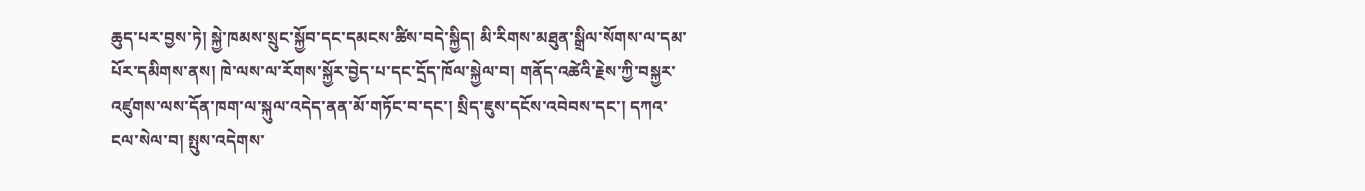ཆུད་པར་བྱས་ཏེ། སྐྱེ་ཁམས་སྲུང་སྐྱོབ་དང་དམངས་ཚིས་བདེ་སྐྱིད། མི་རིགས་མཐུན་སྒྲིལ་སོགས་ལ་དམ་པོར་དམིགས་ནས། ཁེ་ལས་ལ་རོགས་སྐྱོར་བྱེད་པ་དང་དྲོད་ཁོལ་སྐྱེལ་བ། གནོད་འཚེའི་རྗེས་ཀྱི་བསྐྱར་འཛུགས་ལས་དོན་ཁག་ལ་སྐུལ་འདེད་ནན་མོ་གཏོང་བ་དང་། སྲིད་ཇུས་དངོས་འབེབས་དང་། དཀའ་ངལ་སེལ་བ། སྤུས་འདེགས་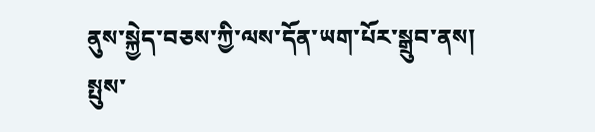ནུས་སྐྱེད་བཅས་ཀྱི་ལས་དོན་ཡག་པོར་སྒྲུབ་ནས། སྤུས་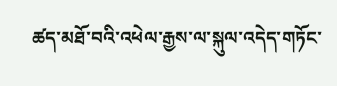ཚད་མཐོ་བའི་འཕེལ་རྒྱས་ལ་སྐུལ་འདེད་གཏོང་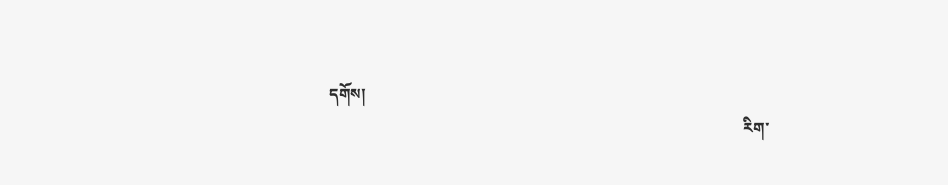དགོས།
                                                                                                          རིག་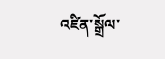འཛིན་སྒྲོལ་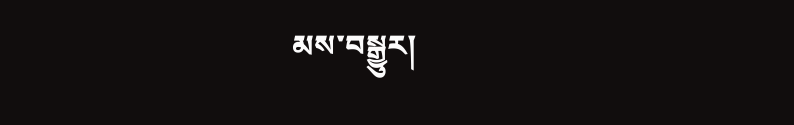མས་བསྒྱུར།